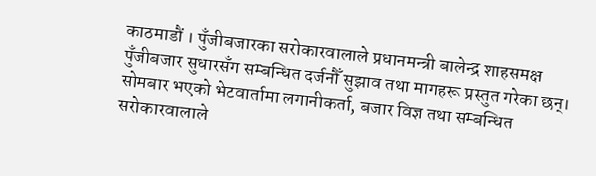काठमाडौं । पुँजीबजारका सरोकारवालाले प्रधानमन्त्री बालेन्द्र शाहसमक्ष पुँजीबजार सुधारसँग सम्बन्धित दर्जनौँ सुझाव तथा मागहरू प्रस्तुत गरेका छन्। सोमबार भएको भेटवार्तामा लगानीकर्ता, बजार विज्ञ तथा सम्बन्धित सरोकारवालाले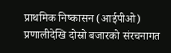प्राथमिक निष्कासन (आईपीओ) प्रणालीदेखि दोस्रो बजारको संरचनागत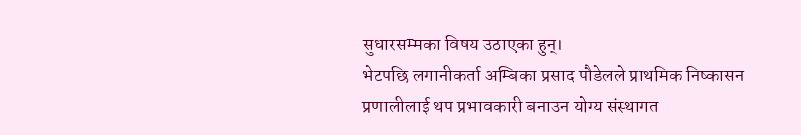सुधारसम्मका विषय उठाएका हुन्।
भेटपछि लगानीकर्ता अम्बिका प्रसाद पौडेलले प्राथमिक निष्कासन प्रणालीलाई थप प्रभावकारी बनाउन योग्य संस्थागत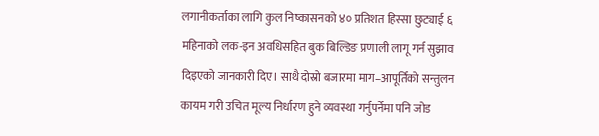लगानीकर्ताका लागि कुल निष्कासनको ४० प्रतिशत हिस्सा छुट्याई ६ महिनाको लक-इन अवधिसहित बुक बिल्डिङ प्रणाली लागू गर्न सुझाव दिइएको जानकारी दिए। साथै दोस्रो बजारमा माग–आपूर्तिको सन्तुलन कायम गरी उचित मूल्य निर्धारण हुने व्यवस्था गर्नुपर्नेमा पनि जोड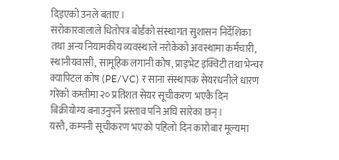दिइएको उनले बताए।
सरोकारवालाले धितोपत्र बोर्डको संस्थागत सुशासन निर्देशिका तथा अन्य नियामकीय व्यवस्थाले नरोकेको अवस्थामा कर्मचारी, स्थानीयवासी, सामूहिक लगानी कोष, प्राइभेट इक्विटी तथा भेन्चर क्यापिटल कोष (PE/VC) र साना संस्थापक सेयरधनीले धारण गरेको कम्तीमा २० प्रतिशत सेयर सूचीकरण भएकै दिन बिक्रीयोग्य बनाउनुपर्ने प्रस्ताव पनि अघि सारेका छन्।
यस्तै, कम्पनी सूचीकरण भएको पहिलो दिन कारोबार मूल्यमा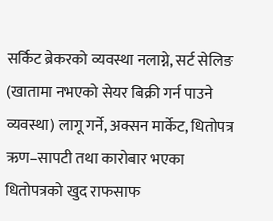सर्किट ब्रेकरको व्यवस्था नलाग्ने, सर्ट सेलिङ (खातामा नभएको सेयर बिक्री गर्न पाउने व्यवस्था) लागू गर्ने, अक्सन मार्केट, धितोपत्र ऋण–सापटी तथा कारोबार भएका धितोपत्रको खुद राफसाफ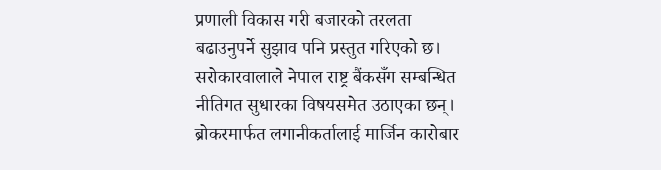प्रणाली विकास गरी बजारको तरलता बढाउनुपर्ने सुझाव पनि प्रस्तुत गरिएको छ।
सरोकारवालाले नेपाल राष्ट्र बैंकसँग सम्बन्धित नीतिगत सुधारका विषयसमेत उठाएका छन्। ब्रोकरमार्फत लगानीकर्तालाई मार्जिन कारोबार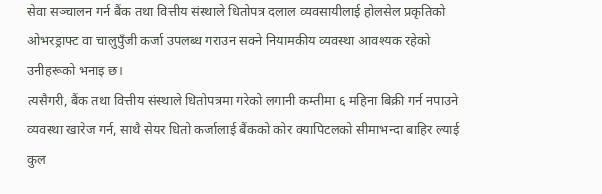सेवा सञ्चालन गर्न बैंक तथा वित्तीय संस्थाले धितोपत्र दलाल व्यवसायीलाई होलसेल प्रकृतिको ओभरड्राफ्ट वा चालुपुँजी कर्जा उपलब्ध गराउन सक्ने नियामकीय व्यवस्था आवश्यक रहेको उनीहरूको भनाइ छ।
त्यसैगरी, बैंक तथा वित्तीय संस्थाले धितोपत्रमा गरेको लगानी कम्तीमा ६ महिना बिक्री गर्न नपाउने व्यवस्था खारेज गर्न, साथै सेयर धितो कर्जालाई बैंकको कोर क्यापिटलको सीमाभन्दा बाहिर ल्याई कुल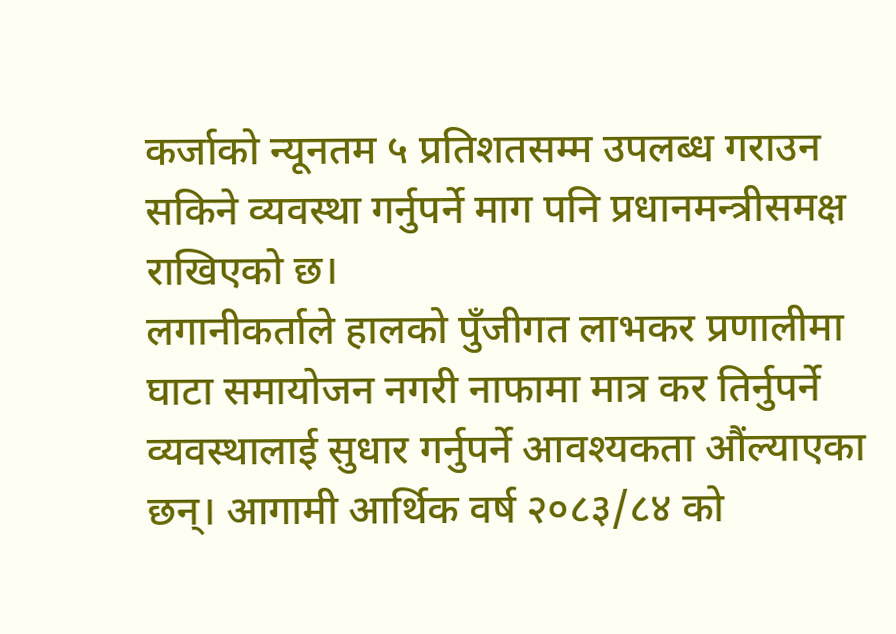कर्जाको न्यूनतम ५ प्रतिशतसम्म उपलब्ध गराउन सकिने व्यवस्था गर्नुपर्ने माग पनि प्रधानमन्त्रीसमक्ष राखिएको छ।
लगानीकर्ताले हालको पुँजीगत लाभकर प्रणालीमा घाटा समायोजन नगरी नाफामा मात्र कर तिर्नुपर्ने व्यवस्थालाई सुधार गर्नुपर्ने आवश्यकता औंल्याएका छन्। आगामी आर्थिक वर्ष २०८३/८४ को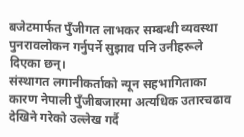बजेटमार्फत पुँजीगत लाभकर सम्बन्धी व्यवस्था पुनरावलोकन गर्नुपर्ने सुझाव पनि उनीहरूले दिएका छन्।
संस्थागत लगानीकर्ताको न्यून सहभागिताका कारण नेपाली पुँजीबजारमा अत्यधिक उतारचढाव देखिने गरेको उल्लेख गर्दै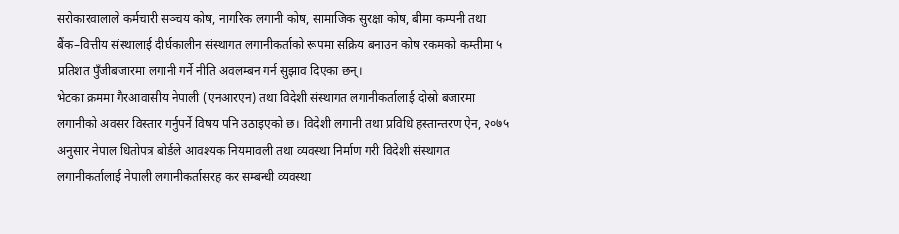सरोकारवालाले कर्मचारी सञ्चय कोष, नागरिक लगानी कोष, सामाजिक सुरक्षा कोष, बीमा कम्पनी तथा बैंक–वित्तीय संस्थालाई दीर्घकालीन संस्थागत लगानीकर्ताको रूपमा सक्रिय बनाउन कोष रकमको कम्तीमा ५ प्रतिशत पुँजीबजारमा लगानी गर्ने नीति अवलम्बन गर्न सुझाव दिएका छन्।
भेटका क्रममा गैरआवासीय नेपाली (एनआरएन) तथा विदेशी संस्थागत लगानीकर्तालाई दोस्रो बजारमा लगानीको अवसर विस्तार गर्नुपर्ने विषय पनि उठाइएको छ। विदेशी लगानी तथा प्रविधि हस्तान्तरण ऐन, २०७५ अनुसार नेपाल धितोपत्र बोर्डले आवश्यक नियमावली तथा व्यवस्था निर्माण गरी विदेशी संस्थागत लगानीकर्तालाई नेपाली लगानीकर्तासरह कर सम्बन्धी व्यवस्था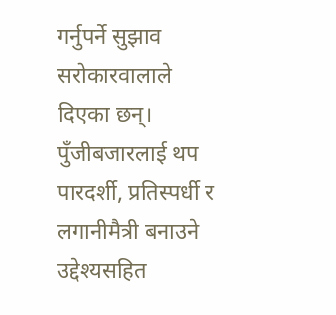गर्नुपर्ने सुझाव सरोकारवालाले दिएका छन्।
पुँजीबजारलाई थप पारदर्शी, प्रतिस्पर्धी र लगानीमैत्री बनाउने उद्देश्यसहित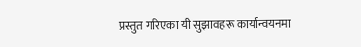प्रस्तुत गरिएका यी सुझावहरू कार्यान्वयनमा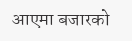आएमा बजारको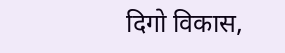दिगो विकास,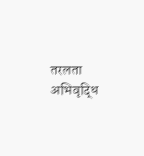तरलता अभिवृद्धि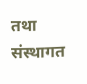तथा संस्थागत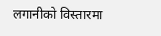लगानीको विस्तारमा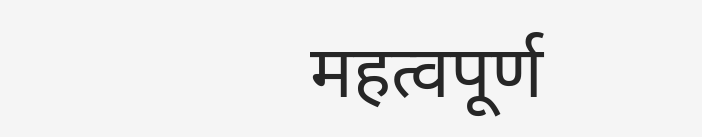महत्वपूर्ण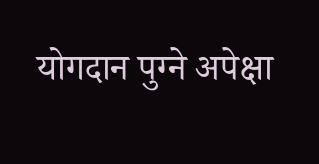योगदान पुग्ने अपेक्षा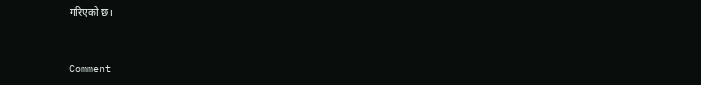गरिएको छ।



Comment